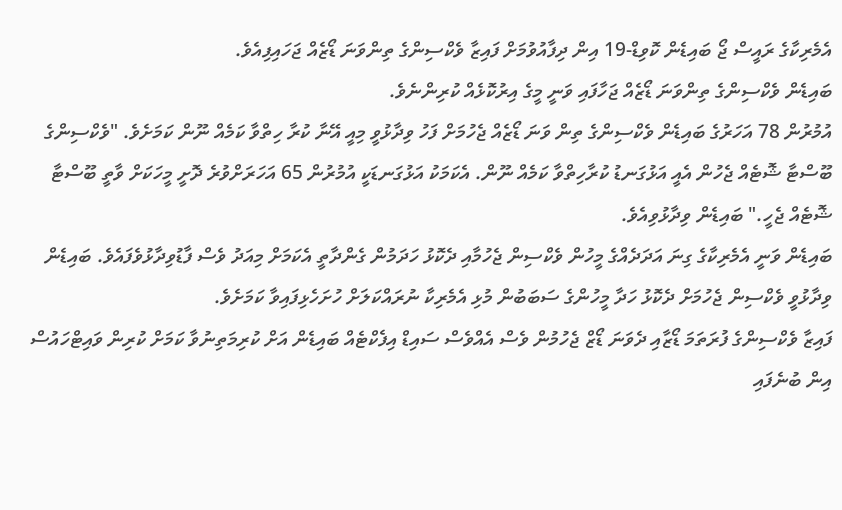އެމެރިކާގެ ރައީސް ޖޯ ބައިޑެން ކޮވިޑް-19 އިން ދިފާއުވުމަށް ފައިޒާ ވެކްސިންގެ ތިންވަނަ ޑޯޒެއް ޖަހައިފިއެވެ.
ބައިޑެން ވެކްސިންގެ ތިންވަނަ ޑޯޒެއް ޖަހާފައި ވަނީ މީގެ އިރުކޮޅެއް ކުރިންނެވެ.
އުމުރުން 78 އަހަރުގެ ބައިޑެން ވެކްސިންގެ ތިން ވަނަ ޑޯޒެއް ޖެހުމަށް ފަހު ވިދާޅުވީ މިއީ އޭނާ ކުރާ ހިތްވާ ކަމެއް ނޫން ކަމަށެވެ. "ވެކްސިންގެ ބޫސްޓާ ޝޮޓެއް ޖެހުން އެއީ އަޅުގަނޑު ކުރާހިތްވާ ކަމެއް ނޫން. އެކަމަކު އަޅުގަނޑަކީ އުމުރުން 65 އަހަރަށްވުރެ ދޮށީ މީހަކަށް ވާތީ ބޫސްޓާ ޝޮޓެއް ޖެހީ." ބައިޑެން ވިދާޅުވިއެވެ.
ބައިޑެން ވަނީ އެމެރިކާގެ ގިނަ އަދަދެއްގެ މީހުން ވެކްސިން ޖެހުމާއި ދެކޮޅު ހަދަމުން ގެންދާތީ އެކަމަށް މިއަދު ވެސް ފާޑުވިދާޅުވެފައެވެ. ބައިޑެން ވިދާޅުވީ ވެކްސިން ޖެހުމަށް ދެކޮޅު ހަދާ މީހުންގެ ސަބަބުން މުޅި އެމެރިކާ ނުރައްކަލަށް ހުށަހެޅިފައިވާ ކަމަށެވެ.
ފައިޒާ ވެކްސިންގެ ފުރަތަމަ ޑޯޒާއި ދެވަނަ ޑޯޒް ޖެހުމުން ވެސް އެއްވެސް ސައިޑް އިފެކްޓެއް ބައިޑެން އަށް ކުރިމަތިނުވާ ކަމަށް ކުރިން ވައިޓްހައުސް އިން ބުނެފައި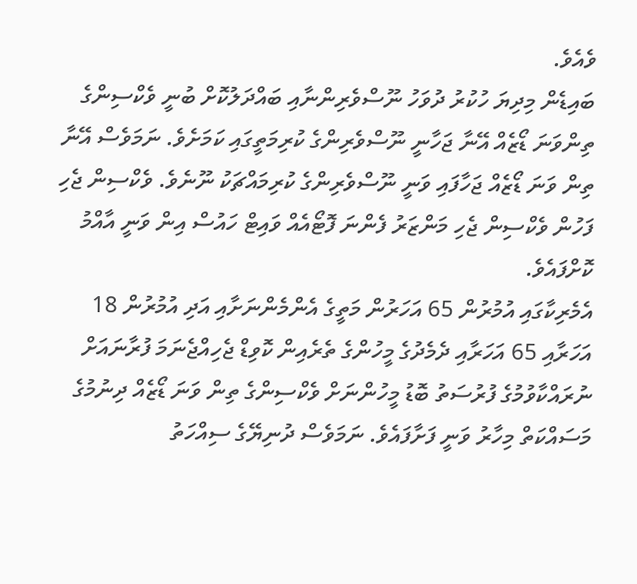ވެއެވެ.
ބައިޑެން މިދިޔަ ހުކުރު ދުވަހު ނޫސްވެރިންނާއި ބައްދަލުކޮށް ބުނީ ވެކްސިންގެ ތިންވަނަ ޑޯޒެއް އޭނާ ޖަހާނީ ނޫސްވެރިންގެ ކުރިމަތީގައި ކަމަށެވެ. ނަމަވެސް އޭނާ ތިން ވަނަ ޑޯޒެއް ޖަހާފައި ވަނީ ނޫސްވެރިންގެ ކުރިމައްޗަކު ނޫނެވެ. ވެކްސިން ޖެހި ފަހުން ވެކްސިން ޖެހި މަންޒަރު ފެންނަ ފޮޓޯއެއް ވައިޓް ހައުސް އިން ވަނީ އާއްމު ކޮށްފައެވެ.
އެމެރިކާގައި އުމުރުން 65 އަހަރުން މަތީގެ އެންމެންނަށާއި އަދި އުމުރުން 18 އަހަރާއި 65 އަހަރާއި ދެމެދުގެ މީހުންގެ ތެރެއިން ކޮވިޑް ޖެހިއްޖެނަމަ ފުރާނައަށް ނުރައްކާވުމުގެ ފުރުސަތު ބޮޑު މީހުންނަށް ވެކްސިންގެ ތިން ވަނަ ޑޯޒެއް ދިނުމުގެ މަސައްކަތް މިހާރު ވަނީ ފަށާފައެވެ. ނަމަވެސް ދުނިޔޭގެ ސިއްހަތު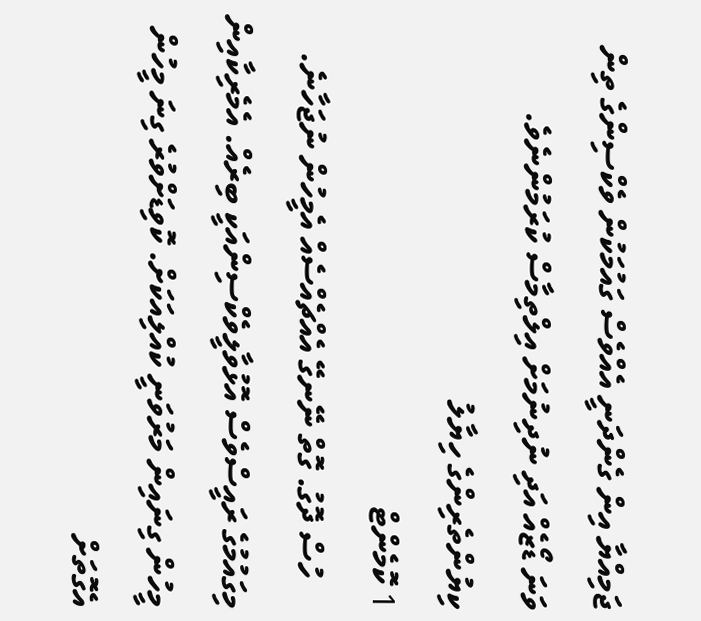ޖަމިއްޔާ އިން ގެންދަނީ އެއްވެސް ގައުމަކުން ވެކްސިންގެ ތިން ވަނަ ޑޯޒެއް އަދި ނުދިނުމަށް އިލްތިމާސް ކުރަމުންނެވެ.
ކިޔުންތެރިންގެ ހިޔާލު
1 ކޮމެންޓް
    ހުސް ދޮގު. ގޮތް ނޭނގޭ އެއްޗެއްސެއް އެމީހުން ނުޖަހާނެ. މިގައުމުގެ ރައީސްވެސް އޮޅުވާލީވެކްސިންއަކީ ބިރެއް. އެމެރިކާއިން މީހުން ގިނައިން މަރުވަނީ ކުއްލިއަކަށް. ކޮވިޑަށްވުރެ ގިނަ މީހުން އެގޮތަށް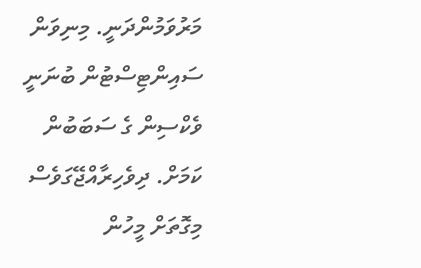މަރުވަމުންދަނީ. މިނިވަން ސައިންޓިސްޓުން ބުނަނީ ވެކްސިން ގެ ސަބަބުން ކަމަށް. ދިވެހިރާއްޖޭގަވެސް މިގޮތަށް މީހުން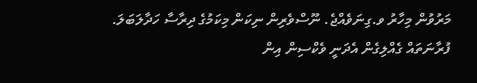މަރުވުން މިހާރު ވ.ގިނަވެއްޖެ. ނޫސްވެރިން ނިކަން މިކަމުގެ ދިރާސާ ހަދާލަބަލަ. ފުރާނަތައް ގެއްލިގެން އެދަނީ ވެކްސިން އިން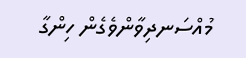މުއްސަނދިވާންވެގެން ހިންގާ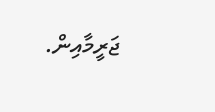ޖަރީމާއިން.